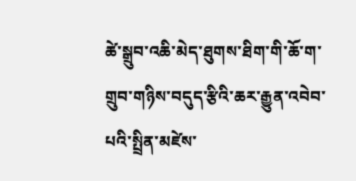ཚེ་སྒྲུབ་འཆི་མེད་ཐུགས་ཐིག་གི་ཆོ་ག་གྲུབ་གཉིས་བདུད་རྩིའི་ཆར་རྒྱུན་འབེབ་པའི་སྤྲིན་མཛེས་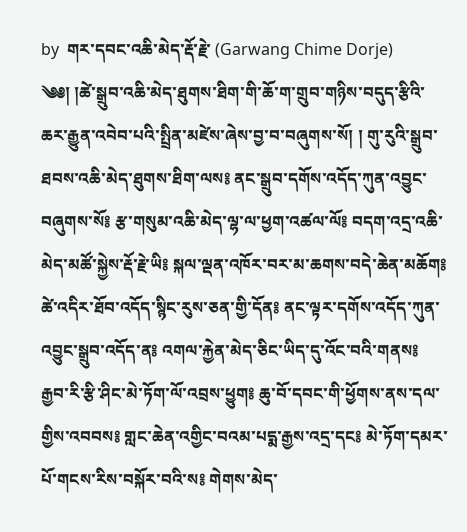by  གར་དབང་འཆི་མེད་རྡོ་རྗེ་ (Garwang Chime Dorje)
༄༅། །ཚེ་སྒྲུབ་འཆི་མེད་ཐུགས་ཐིག་གི་ཆོ་ག་གྲུབ་གཉིས་བདུད་རྩིའི་ཆར་རྒྱུན་འབེབ་པའི་སྤྲིན་མཛེས་ཞེས་བྱ་བ་བཞུགས་སོ། ། གུ་རུའི་སྒྲུབ་ཐབས་འཆི་མེད་ཐུགས་ཐིག་ལས༔ ནང་སྒྲུབ་དགོས་འདོད་ཀུན་འབྱུང་བཞུགས་སོ༔ རྩ་གསུམ་འཆི་མེད་ལྷ་ལ་ཕྱག་འཚལ་ལོ༔ བདག་འདྲ་འཆི་མེད་མཚོ་སྐྱེས་རྡོ་རྗེ་ཡི༔ སྐལ་ལྡན་འཁོར་བར་མ་ཆགས་བདེ་ཆེན་མཆོག༔ ཚེ་འདིར་ཐོབ་འདོད་སྙིང་རུས་ཅན་གྱི་དོན༔ ནང་ལྟར་དགོས་འདོད་ཀུན་འབྱུང་སྒྲུབ་འདོད་ན༔ འགལ་རྐྱེན་མེད་ཅིང་ཡིད་དུ་འོང་བའི་གནས༔ རྒྱབ་རི་རྩི་ཤིང་མེ་ཏོག་ལོ་འབྲས་ཕྱུག༔ ཆུ་བོ་དབང་གི་ཕྱོགས་ནས་དལ་གྱིས་འབབས༔ གླང་ཆེན་འགྱིང་བའམ་པདྨ་རྒྱས་འདྲ་དང༔ མེ་ཏོག་དམར་པོ་གངས་རིས་བསྐོར་བའི་ས༔ གེགས་མེད་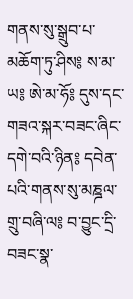གནས་སུ་སྒྲུབ་པ་མཆོག་ཏུ་ཤིས༔ ས་མ་ཡ༔ ཨེ་མ་ཧོ༔ དུས་དང་གཟའ་སྐར་བཟང་ཞིང་དགེ་བའི་ཉིན༔ དབེན་པའི་གནས་སུ་མཎྜལ་གྲུ་བཞི་ལ༔ བ་བྱུང་དྲི་བཟང་སྣ་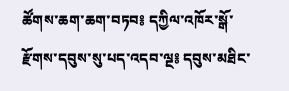ཚོགས་ཆག་ཆག་བཏབ༔ དཀྱིལ་འཁོར་སྒོ་རྫོགས་དབུས་སུ་པད་འདབ་ལྔ༔ དབུས་མཐིང་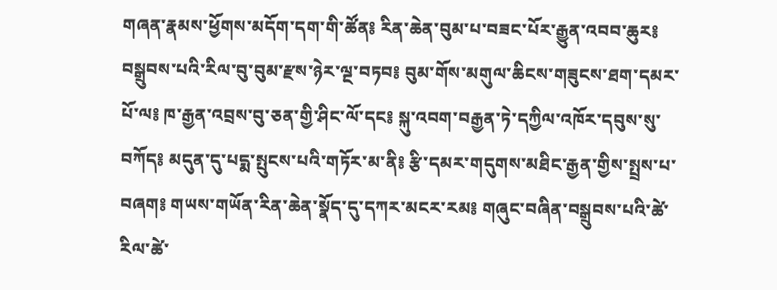གཞན་རྣམས་ཕྱོགས་མདོག་དག་གི་ཚོན༔ རིན་ཆེན་བུམ་པ་བཟང་པོར་རྒྱུན་འབབ་ཆུར༔ བསྒྲུབས་པའི་རིལ་བུ་བུམ་རྫས་ཉེར་ལྔ་བཏབ༔ བུམ་གོས་མགུལ་ཆིངས་གཟུངས་ཐག་དམར་པོ་ལ༔ ཁ་རྒྱན་འབྲས་བུ་ཅན་གྱི་ཤིང་ལོ་དང༔ སྐུ་འབག་བརྒྱན་ཏེ་དཀྱིལ་འཁོར་དབུས་སུ་བཀོད༔ མདུན་དུ་པདྨ་སྤུངས་པའི་གཏོར་མ་ནི༔ རྩི་དམར་གདུགས་མཐིང་རྒྱན་གྱིས་སྤྲས་པ་བཞག༔ གཡས་གཡོན་རིན་ཆེན་སྣོད་དུ་དཀར་མངར་རམ༔ གཞུང་བཞིན་བསྒྲུབས་པའི་ཚེ་རིལ་ཚེ་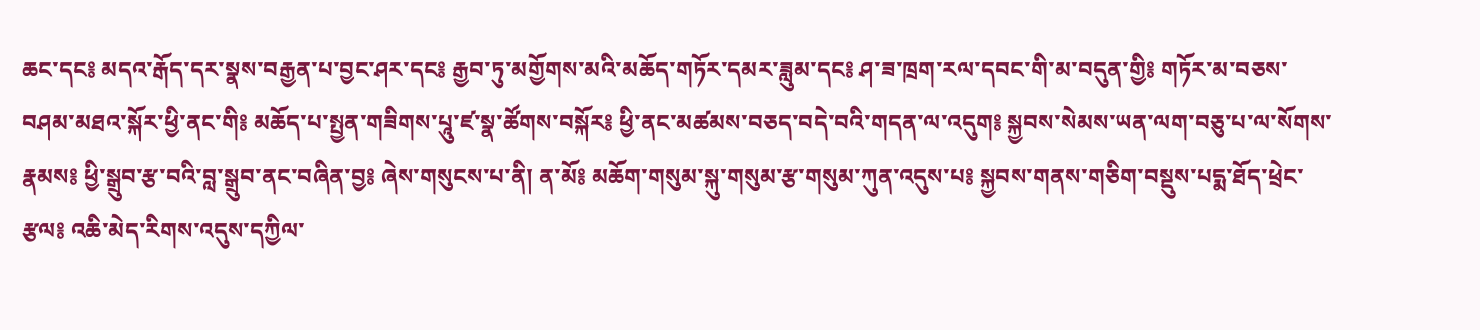ཆང་དང༔ མདའ་རྒོད་དར་སྣས་བརྒྱན་པ་བྱང་ཤར་དང༔ རྒྱབ་ཏུ་མགྱོགས་མའི་མཆོད་གཏོར་དམར་ཟླུམ་དང༔ ཤ་ཟ་ཁྲག་རལ་དབང་གི་མ་བདུན་གྱི༔ གཏོར་མ་བཅས་བཤམ་མཐའ་སྐོར་ཕྱི་ནང་གི༔ མཆོད་པ་སྤྱན་གཟིགས་པཱུ་ཛ་སྣ་ཚོགས་བསྐོར༔ ཕྱི་ནང་མཚམས་བཅད་བདེ་བའི་གདན་ལ་འདུག༔ སྐྱབས་སེམས་ཡན་ལག་བཅུ་པ་ལ་སོགས་རྣམས༔ ཕྱི་སྒྲུབ་རྩ་བའི་བླ་སྒྲུབ་ནང་བཞིན་བྱ༔ ཞེས་གསུངས་པ་ནི། ན་མོ༔ མཆོག་གསུམ་སྐུ་གསུམ་རྩ་གསུམ་ཀུན་འདུས་པ༔ སྐྱབས་གནས་གཅིག་བསྡུས་པདྨ་ཐོད་ཕྲེང་རྩལ༔ འཆི་མེད་རིགས་འདུས་དཀྱིལ་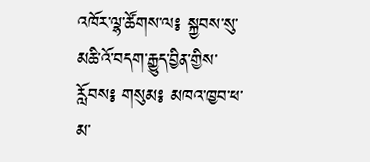འཁོར་ལྷ་ཚོགས་ལ༔ སྐྱབས་སུ་མཆི་འོ་བདག་རྒྱུད་བྱིན་གྱིས་རློབས༔ གསུམ༔ མཁའ་ཁྱབ་ཕ་མ་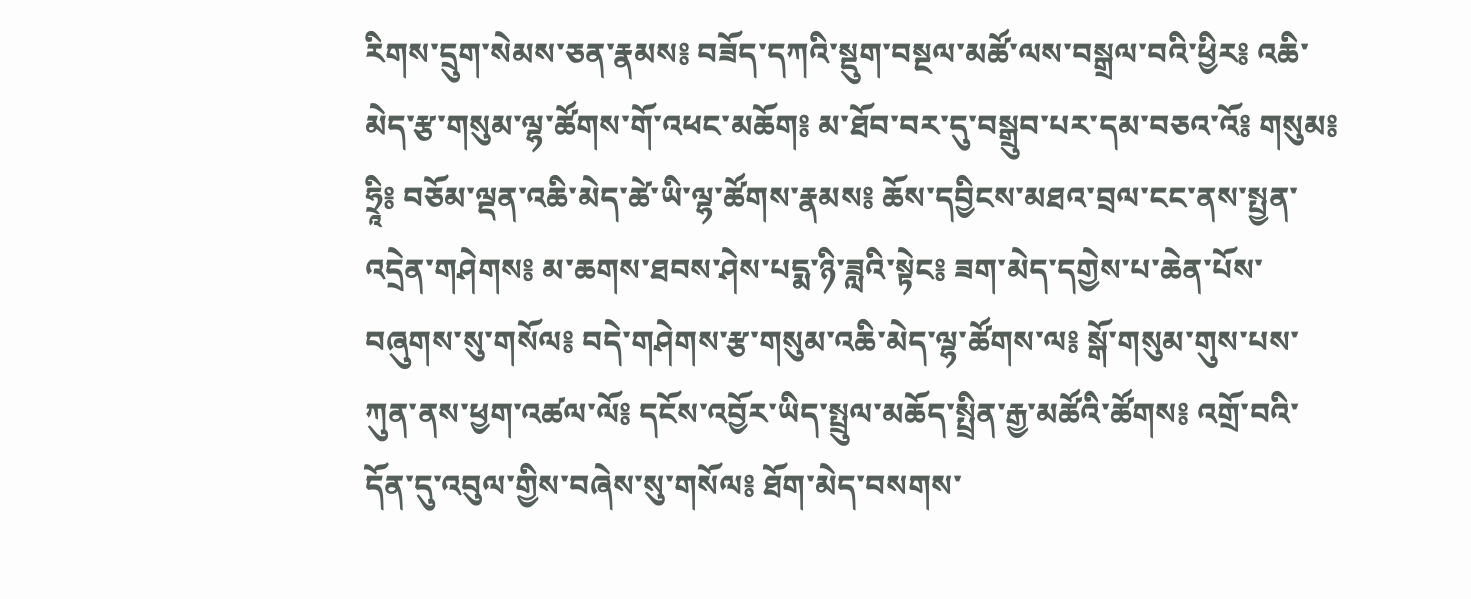རིགས་དྲུག་སེམས་ཅན་རྣམས༔ བཟོད་དཀའི་སྡུག་བསྔལ་མཚོ་ལས་བསྒྲལ་བའི་ཕྱིར༔ འཆི་མེད་རྩ་གསུམ་ལྷ་ཚོགས་གོ་འཕང་མཆོག༔ མ་ཐོབ་བར་དུ་བསྒྲུབ་པར་དམ་བཅའ་འོ༔ གསུམ༔ ཧྲཱི༔ བཅོམ་ལྡན་འཆི་མེད་ཚེ་ཡི་ལྷ་ཚོགས་རྣམས༔ ཆོས་དབྱིངས་མཐའ་བྲལ་ངང་ནས་སྤྱན་འདྲེན་གཤེགས༔ མ་ཆགས་ཐབས་ཤེས་པདྨ་ཉི་ཟླའི་སྟེང༔ ཟག་མེད་དགྱེས་པ་ཆེན་པོས་བཞུགས་སུ་གསོལ༔ བདེ་གཤེགས་རྩ་གསུམ་འཆི་མེད་ལྷ་ཚོགས་ལ༔ སྒོ་གསུམ་གུས་པས་ཀུན་ནས་ཕྱག་འཚལ་ལོ༔ དངོས་འབྱོར་ཡིད་སྤྲུལ་མཆོད་སྤྲིན་རྒྱ་མཚོའི་ཚོགས༔ འགྲོ་བའི་དོན་དུ་འབུལ་གྱིས་བཞེས་སུ་གསོལ༔ ཐོག་མེད་བསགས་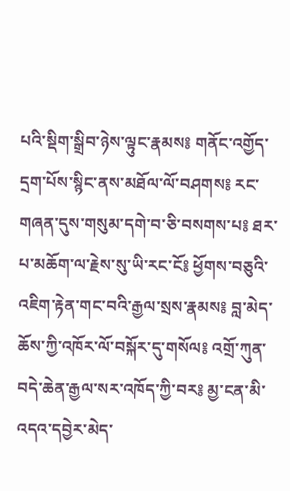པའི་སྡིག་སྒྲིབ་ཉེས་ལྟུང་རྣམས༔ གནོང་འགྱོད་དྲག་པོས་སྙིང་ནས་མཐོལ་ལོ་བཤགས༔ རང་གཞན་དུས་གསུམ་དགེ་བ་ཅི་བསགས་པ༔ ཐར་པ་མཆོག་ལ་རྗེས་སུ་ཡི་རང་ངོ༔ ཕྱོགས་བཅུའི་འཇིག་རྟེན་གང་བའི་རྒྱལ་སྲས་རྣམས༔ བླ་མེད་ཆོས་ཀྱི་འཁོར་ལོ་བསྐོར་དུ་གསོལ༔ འགྲོ་ཀུན་བདེ་ཆེན་རྒྱལ་སར་འཁོད་ཀྱི་བར༔ མྱ་ངན་མི་འདའ་དབྱེར་མེད་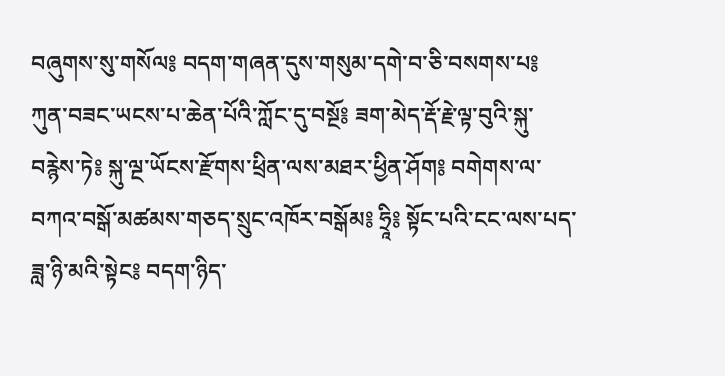བཞུགས་སུ་གསོལ༔ བདག་གཞན་དུས་གསུམ་དགེ་བ་ཅི་བསགས་པ༔ ཀུན་བཟང་ཡངས་པ་ཆེན་པོའི་ཀློང་དུ་བསྔོ༔ ཟག་མེད་རྡོ་རྗེ་ལྟ་བུའི་སྐུ་བརྙེས་ཏེ༔ སྐུ་ལྔ་ཡོངས་རྫོགས་ཕྲིན་ལས་མཐར་ཕྱིན་ཤོག༔ བགེགས་ལ་བཀའ་བསྒོ་མཚམས་གཅད་སྲུང་འཁོར་བསྒོམ༔ ཧྲཱི༔ སྟོང་པའི་ངང་ལས་པད་ཟླ་ཉི་མའི་སྟེང༔ བདག་ཉིད་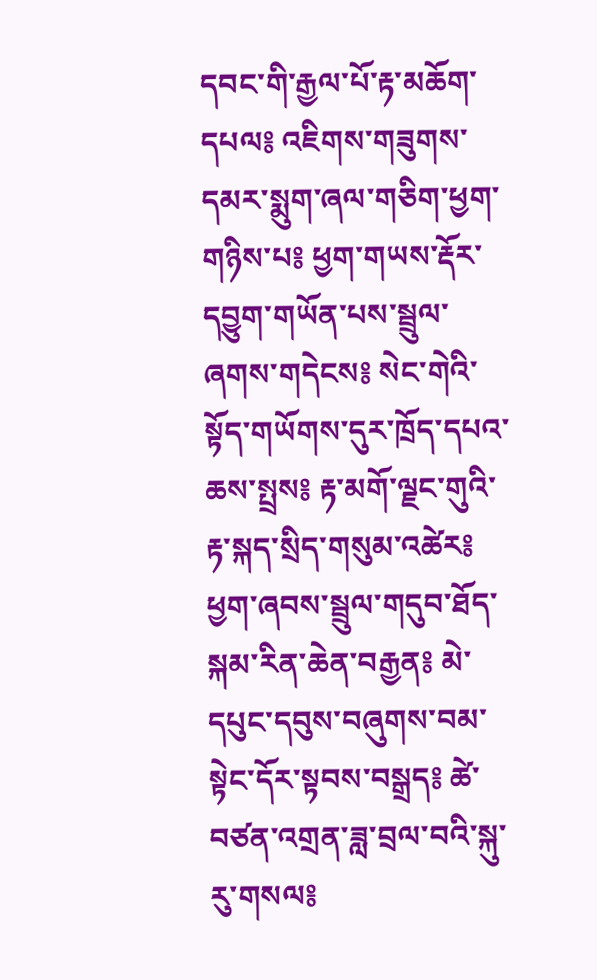དབང་གི་རྒྱལ་པོ་རྟ་མཆོག་དཔལ༔ འཇིགས་གཟུགས་དམར་སྨུག་ཞལ་གཅིག་ཕྱག་གཉིས་པ༔ ཕྱག་གཡས་རྡོར་དབྱུག་གཡོན་པས་སྦྲུལ་ཞགས་གདེངས༔ སེང་གེའི་སྟོད་གཡོགས་དུར་ཁྲོད་དཔའ་ཆས་སྤྲས༔ རྟ་མགོ་ལྗང་གུའི་རྟ་སྐད་སྲིད་གསུམ་འཚེར༔ ཕྱག་ཞབས་སྦྲུལ་གདུབ་ཐོད་སྐམ་རིན་ཆེན་བརྒྱན༔ མེ་དཔུང་དབུས་བཞུགས་བམ་སྟེང་དོར་སྟབས་བསྒྲད༔ ཚེ་བཙན་འགྲན་ཟླ་བྲལ་བའི་སྐུ་རུ་གསལ༔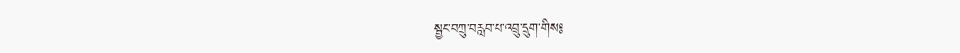སྦྱང་བཀྲུ་བརླབ་པ་འབྲུ་དྲུག་གིས༔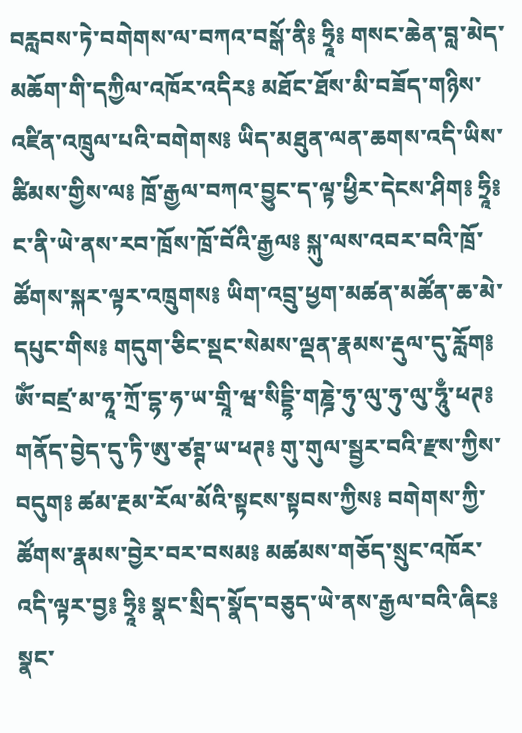བརླབས་ཏེ་བགེགས་ལ་བཀའ་བསྒོ་ནི༔ ཧྲཱི༔ གསང་ཆེན་བླ་མེད་མཆོག་གི་དཀྱིལ་འཁོར་འདིར༔ མཐོང་ཐོས་མི་བཟོད་གཉིས་འཛིན་འཁྲུལ་པའི་བགེགས༔ ཡིད་མཐུན་ལན་ཆགས་འདི་ཡིས་ཚིམས་གྱིས་ལ༔ ཁྲོ་རྒྱལ་བཀའ་བྱུང་ད་ལྟ་ཕྱིར་དེངས་ཤིག༔ ཧྲཱི༔ ང་ནི་ཡེ་ནས་རབ་ཁྲོས་ཁྲོ་བོའི་རྒྱལ༔ སྐུ་ལས་འབར་བའི་ཁྲོ་ཚོགས་སྐར་ལྟར་འཁྲུགས༔ ཡིག་འབྲུ་ཕྱག་མཚན་མཚོན་ཆ་མེ་དཔུང་གིས༔ གདུག་ཅིང་སྡང་སེམས་ལྡན་རྣམས་རྡུལ་དུ་རློག༔ ཨོཾ་བཛྲ་མ་ཧཱ་ཀྲོ་དྷ་ཧ་ཡ་གྲཱི་ཝ་སིདྡྷི་གཎྜེ་ཧུ་ལུ་ཧུ་ལུ་ཧཱུྃ་ཕཊ༔ གནོད་བྱེད་དུ་ཏི་ཨུ་ཙཊྚ་ཡ་ཕཊ༔ གུ་གུལ་སྦྱར་བའི་རྫས་ཀྱིས་བདུག༔ ཚམ་རྔམ་རོལ་མོའི་སྟངས་སྟབས་ཀྱིས༔ བགེགས་ཀྱི་ཚོགས་རྣམས་བྱེར་བར་བསམ༔ མཚམས་གཅོད་སྲུང་འཁོར་འདི་ལྟར་བྱ༔ ཧྲཱི༔ སྣང་སྲིད་སྣོད་བཅུད་ཡེ་ནས་རྒྱལ་བའི་ཞིང༔ སྣང་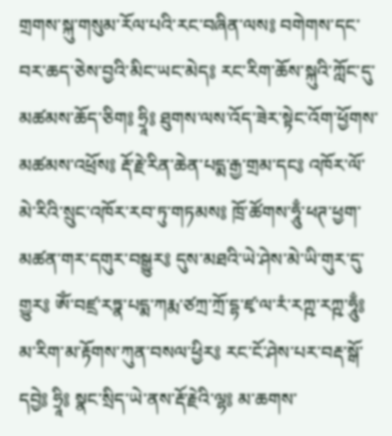གྲགས་སྐུ་གསུམ་རོལ་པའི་རང་བཞིན་ལས༔ བགེགས་དང་བར་ཆད་ཅེས་བྱའི་མིང་ཡང་མེད༔ རང་རིག་ཆོས་སྐུའི་ཀློང་དུ་མཚམས་ཆོད་ཅིག༔ ཧྲཱི༔ ཐུགས་ལས་འོད་ཟེར་སྟེང་འོག་ཕྱོགས་མཚམས་འཕྲོས༔ རྡོ་རྗེ་རིན་ཆེན་པདྨ་རྒྱ་གྲམ་དང༔ འཁོར་ལོ་མེ་རིའི་སྲུང་འཁོར་རབ་ཏུ་གཏམས༔ ཁྲོ་ཚོགས་ཧཱུྃ་ཕཊ་ཕྱག་མཚན་གར་དགུར་བསྒྱུར༔ དུས་མཐའི་ཡེ་ཤེས་མེ་ཡི་གུར་དུ་གྱུར༔ ཨོཾ་བཛྲ་རཏྣ་པདྨ་ཀརྨ་ཙཀྲ་ཀྲོ་དྷ་ཛྭ་ལ་རཾ་རཀྵ་རཀྵ་ཧཱུྃ༔ མ་རིག་མ་རྟོགས་ཀུན་བསལ་ཕྱིར༔ རང་ངོ་ཤེས་པར་བརྡ་སྒོ་དབྱེ༔ ཧྲཱི༔ སྣང་སྲིད་ཡེ་ནས་རྡོ་རྗེའི་ལྷ༔ མ་ཆགས་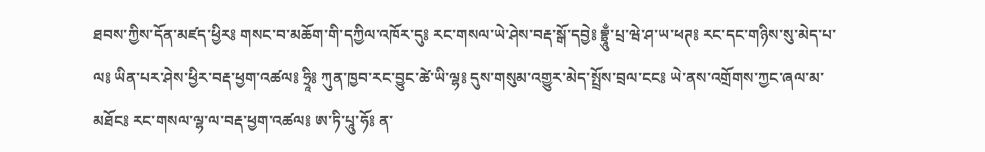ཐབས་ཀྱིས་དོན་མཛད་ཕྱིར༔ གསང་བ་མཆོག་གི་དཀྱིལ་འཁོར་དུ༔ རང་གསལ་ཡེ་ཤེས་བརྡ་སྒོ་དབྱེ༔ བྷྲཱུྃ་པྲ་ཝེ་ཤ་ཡ་ཕཊ༔ རང་དང་གཉིས་སུ་མེད་པ་ལ༔ ཡིན་པར་ཤེས་ཕྱིར་བརྡ་ཕྱག་འཚལ༔ ཧྲཱི༔ ཀུན་ཁྱབ་རང་བྱུང་ཚེ་ཡི་ལྷ༔ དུས་གསུམ་འགྱུར་མེད་སྤྲོས་བྲལ་ངང༔ ཡེ་ནས་འགྲོགས་ཀྱང་ཞལ་མ་མཐོང༔ རང་གསལ་ལྷ་ལ་བརྡ་ཕྱག་འཚལ༔ ཨ་ཏི་པཱུ་ཧོ༔ ན་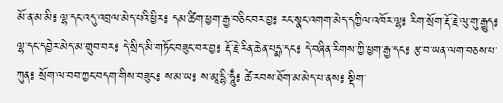མོ་ན་མ་མི༔ ལྷ་དང་འདུ་འབྲལ་མེད་པའི་ཕྱིར༔ དམ་ཚིག་ཕྱག་རྒྱ་བཅིང་བར་བྱ༔ རང་སྣང་འགག་མེད་དཀྱིལ་འཁོར་ལྷ༔ རིག་སྲོག་རྡོ་རྗེ་ལུ་གུ་རྒྱུད༔ ལྷ་དང་དབྱེར་མེད་མ་གྲུབ་བར༔ དེ་སྲིད་མི་གཏོང་བཟུང་བར་བྱ༔ རྡོ་རྗེ་རིན་ཆེན་པདྨ་དང༔ དེ་བཞིན་རིགས་ཀྱི་ཕྱག་རྒྱ་དང༔ རྩ་བ་ཡན་ལག་བཅས་པ་ཀུན༔ སྲོག་ལ་བབ་ཀྱང་བདག་གིས་བཟུང༔ ས་མ་ཡ༔ ས་མཱ་དྷི་ཧཱུྃ༔ ཚེ་རབས་ཐོག་མ་མེད་པ་ནས༔ སྡིག་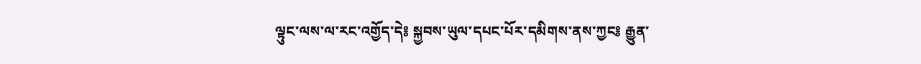ལྟུང་ལས་ལ་རང་འགྱོད་དེ༔ སྐྱབས་ཡུལ་དཔང་པོར་དམིགས་ནས་ཀྱང༔ རྒྱུན་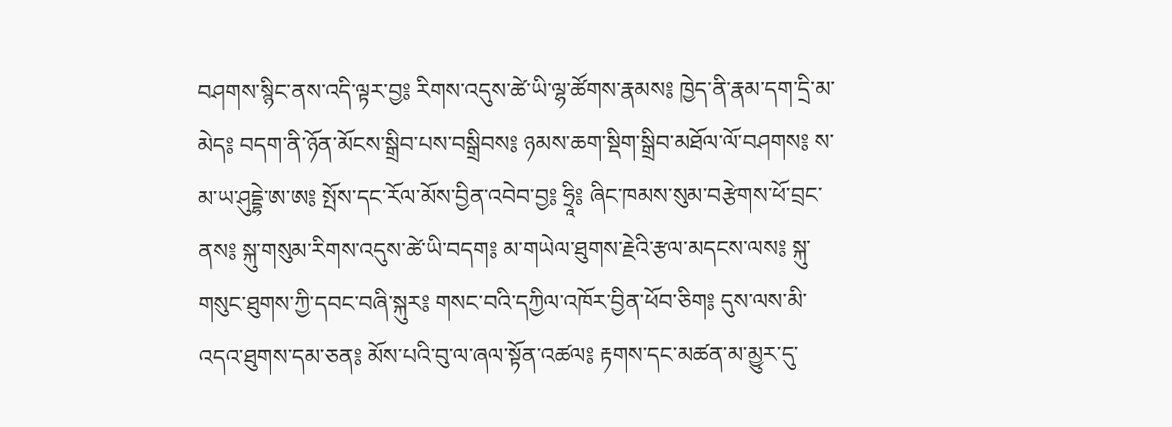བཤགས་སྙིང་ནས་འདི་ལྟར་བྱ༔ རིགས་འདུས་ཚེ་ཡི་ལྷ་ཚོགས་རྣམས༔ ཁྱེད་ནི་རྣམ་དག་དྲི་མ་མེད༔ བདག་ནི་ཉོན་མོངས་སྒྲིབ་པས་བསྒྲིབས༔ ཉམས་ཆག་སྡིག་སྒྲིབ་མཐོལ་ལོ་བཤགས༔ ས་མ་ཡ་ཤུདྡྷེ་ཨ་ཨ༔ སྤོས་དང་རོལ་མོས་བྱིན་འབེབ་བྱ༔ ཧྲཱི༔ ཞིང་ཁམས་སུམ་བརྩེགས་ཕོ་བྲང་ནས༔ སྐུ་གསུམ་རིགས་འདུས་ཚེ་ཡི་བདག༔ མ་གཡེལ་ཐུགས་རྗེའི་རྩལ་མདངས་ལས༔ སྐུ་གསུང་ཐུགས་ཀྱི་དབང་བཞི་སྐུར༔ གསང་བའི་དཀྱིལ་འཁོར་བྱིན་ཕོབ་ཅིག༔ དུས་ལས་མི་འདའ་ཐུགས་དམ་ཅན༔ མོས་པའི་བུ་ལ་ཞལ་སྟོན་འཚལ༔ རྟགས་དང་མཚན་མ་མྱུར་དུ་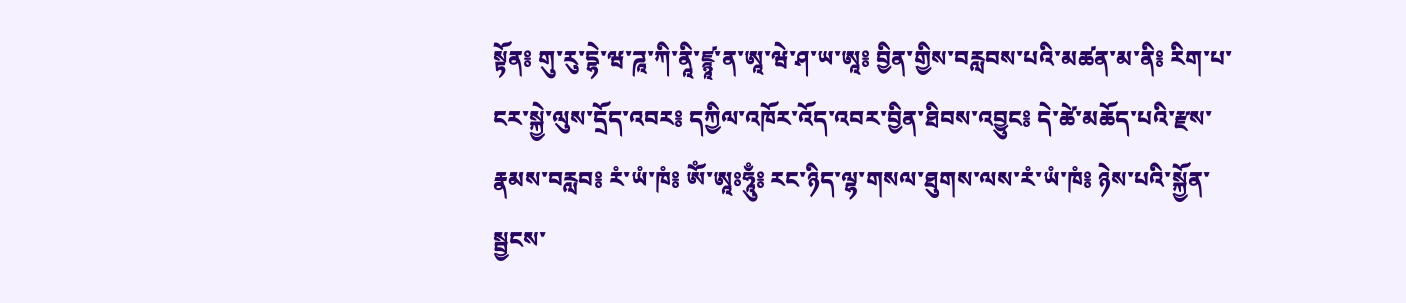སྟོན༔ གུ་རུ་དྷེ་ཝ་ཌཱ་ཀི་ནཱི་ཛྙཱ་ན་ཨཱ་ཝེ་ཤ་ཡ་ཨཱ༔ བྱིན་གྱིས་བརླབས་པའི་མཚན་མ་ནི༔ རིག་པ་ངར་སྐྱེ་ལུས་དྲོད་འབར༔ དཀྱིལ་འཁོར་འོད་འབར་བྱིན་ཐིབས་འབྱུང༔ དེ་ཚེ་མཆོད་པའི་རྫས་རྣམས་བརླབ༔ རཾ་ཡཾ་ཁཾ༔ ཨོཾ་ཨཱཿཧཱུྃ༔ རང་ཉིད་ལྷ་གསལ་ཐུགས་ལས་རཾ་ཡཾ་ཁཾ༔ ཉེས་པའི་སྐྱོན་སྦྱངས་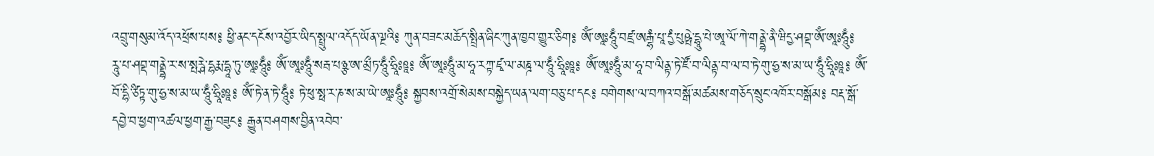འབྲུ་གསུམ་འོད་འཕྲོས་པས༔ ཕྱི་ནང་དངོས་འབྱོར་ཡིད་སྤྲུལ་འདོད་ཡོན་ལྔའི༔ ཀུན་བཟང་མཆོད་སྤྲིན་ཞིང་ཀུན་ཁྱབ་གྱུར་ཅིག༔ ཨོཾ་ཨཱཿཧཱུྃ་བཛྲ་ཨརྒྷཾ་པཱ་དྱཾ་པུཥྤེ་དྷཱུ་པེ་ཨཱ་ལོ་ཀེ་གནྡྷེ་ནཻ་ཝིདྱ་ཤབྡ་ཨོཾ་ཨཱཿཧཱུྃ༔ རཱུ་པ་ཤབྡ་གནྡྷེ་ར་ས་སྤརྴེ་དྷརྨ་དྷཱ་ཏུ་ཨཱཿཧཱུྃ༔ ཨོཾ་ཨཱཿཧཱུྃ་སརྦ་པཉྩ་ཨ་མྲྀཏ་ཧཱུྃ་ཧྲཱིཿཋཱ༔ ཨོཾ་ཨཱཿཧཱུྃ་མ་ཧཱ་རཀྟ་ཛྭ་ལ་མཎྜ་ལ་ཧཱུྃ་ཧྲཱིཿཋཱ༔ ཨོཾ་ཨཱཿཧཱུྃ་མ་ཧཱ་བ་ལིནྟ་ཏེ་ཛོ་བ་ལིནྟ་བ་ལ་བ་ཏེ་གུ་ཧྱ་ས་མ་ཡ་ཧཱུྃ་ཧྲཱིཿཋཱ༔ ཨོཾ་བོ་དྷི་ཙིཏྟ་གུ་ཧྱ་ས་མ་ཡ་ཧཱུྃ་ཧྲཱིཿཋཱ༔ ཨོཾ་ཏེ་ན་ཏེ་ཧཱུྃ༔ ཏེ་ཕུ་སྥ་ར་ཎ་ས་མ་ཡེ་ཨཱཿཧཱུྃ༔ སྐྱབས་འགྲོ་སེམས་བསྐྱེད་ཡན་ལག་བཅུ་པ་དང༔ བགེགས་ལ་བཀའ་བསྒོ་མཚམས་གཅོད་སྲུང་འཁོར་བསྒོམ༔ བརྡ་སྒོ་དབྱེ་བ་ཕྱག་འཚལ་ཕྱག་རྒྱ་བཟུང༔ རྒྱུན་བཤགས་བྱིན་འབེབ་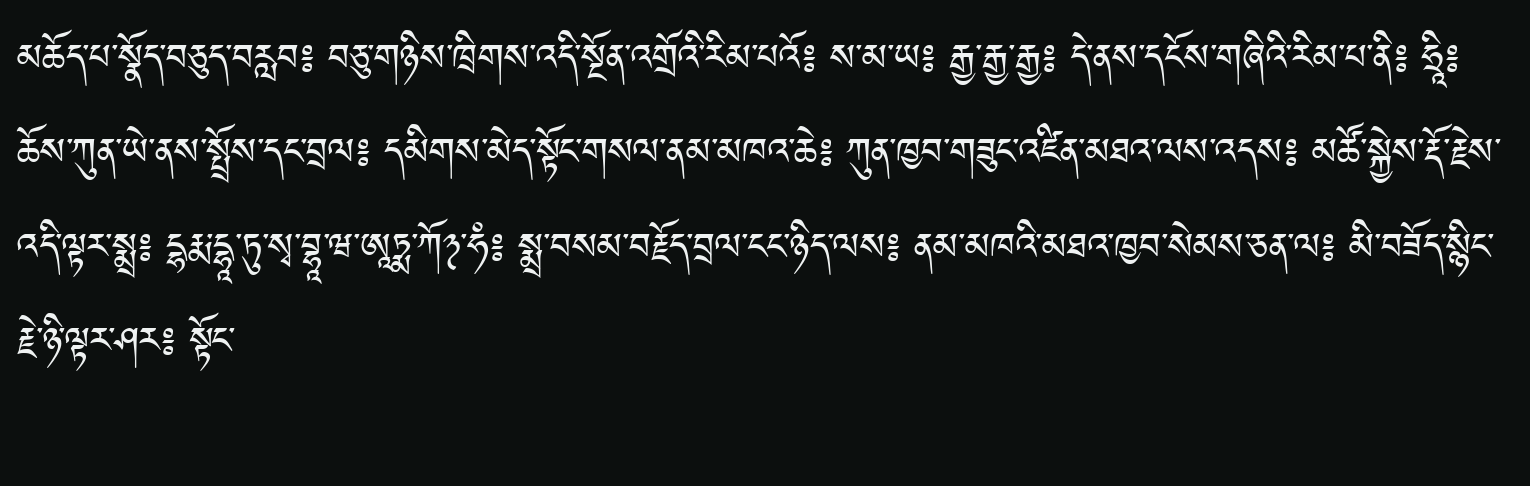མཆོད་པ་སྣོད་བཅུད་བརླབ༔ བཅུ་གཉིས་ཁྲིགས་འདི་སྔོན་འགྲོའི་རིམ་པའོ༔ ས་མ་ཡ༔ རྒྱ་རྒྱ་རྒྱ༔ དེ་ནས་དངོས་གཞིའི་རིམ་པ་ནི༔ ཧྲཱི༔ ཆོས་ཀུན་ཡེ་ནས་སྤྲོས་དང་བྲལ༔ དམིགས་མེད་སྟོང་གསལ་ནམ་མཁའ་ཆེ༔ ཀུན་ཁྱབ་གཟུང་འཛིན་མཐའ་ལས་འདས༔ མཚོ་སྐྱེས་རྡོ་རྗེས་འདི་ལྟར་སྨྲ༔ དྷརྨ་དྷཱ་ཏུ་སྭ་བྷཱ་ཝ་ཨཱཏྨ་ཀོ྅་ཧཾ༔ སྨྲ་བསམ་བརྗོད་བྲལ་ངང་ཉིད་ལས༔ ནམ་མཁའི་མཐའ་ཁྱབ་སེམས་ཅན་ལ༔ མི་བཟོད་སྙིང་རྗེ་ཉི་ལྟར་ཤར༔ སྟོང་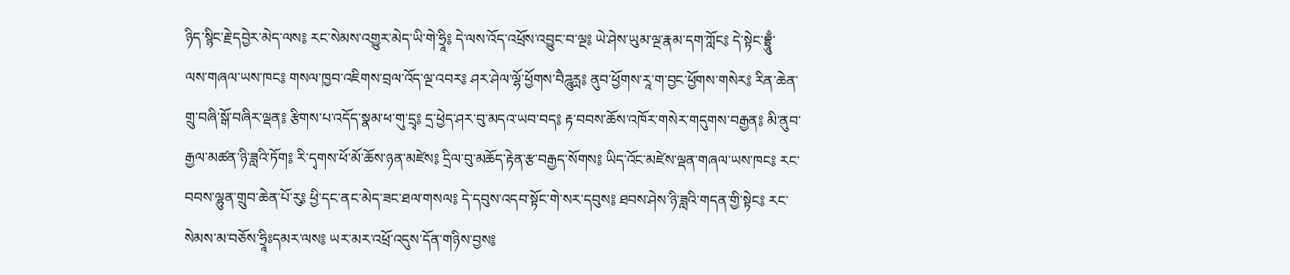ཉིད་སྙིང་རྗེ་དབྱེར་མེད་ལས༔ རང་སེམས་འགྱུར་མེད་ཡི་གེ་ཧྲཱི༔ དེ་ལས་འོད་འཕྲོས་འབྱུང་བ་ལྔ༔ ཡེ་ཤེས་ཡུམ་ལྔ་རྣམ་དག་ཀློང༔ དེ་སྟེང་བྷྲཱུྃ་ལས་གཞལ་ཡས་ཁང༔ གསལ་ཁྱབ་འཇིགས་བྲལ་འོད་ལྔ་འབར༔ ཤར་ཤེལ་ལྷོ་ཕྱོགས་བཻཌཱུརྻ༔ ནུབ་ཕྱོགས་རཱ་ག་བྱང་ཕྱོགས་གསེར༔ རིན་ཆེན་གྲུ་བཞི་སྒོ་བཞིར་ལྡན༔ རྩིགས་པ་འདོད་སྣམ་ཕ་གུ་དྲྭ༔ དྲ་ཕྱེད་ཤར་བུ་མདའ་ཡབ་བད༔ རྟ་བབས་ཆོས་འཁོར་གསེར་གདུགས་བརྒྱན༔ མི་ནུབ་རྒྱལ་མཚན་ཉི་ཟླའི་ཏོག༔ རི་དྭགས་ཕོ་མོ་ཆོས་ཉན་མཛེས༔ དྲིལ་བུ་མཆོད་རྟེན་རྩ་བརྒྱད་སོགས༔ ཡིད་འོང་མཛེས་ལྡན་གཞལ་ཡས་ཁང༔ རང་བབས་ལྷུན་གྲུབ་ཆེན་པོ་རུ༔ ཕྱི་དང་ནང་མེད་ཟང་ཐལ་གསལ༔ དེ་དབུས་འདབ་སྟོང་གེ་སར་དབུས༔ ཐབས་ཤེས་ཉི་ཟླའི་གདན་གྱི་སྟེང༔ རང་སེམས་མ་བཅོས་ཧྲཱིཿདམར་ལས༔ ཡར་མར་འཕྲོ་འདུས་དོན་གཉིས་བྱས༔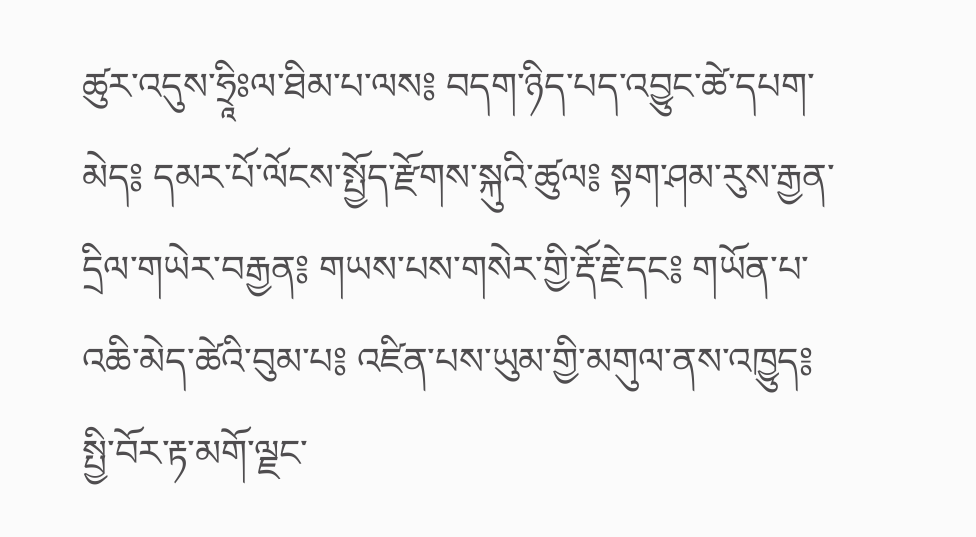ཚུར་འདུས་ཧྲཱིཿལ་ཐིམ་པ་ལས༔ བདག་ཉིད་པད་འབྱུང་ཚེ་དཔག་མེད༔ དམར་པོ་ལོངས་སྤྱོད་རྫོགས་སྐུའི་ཚུལ༔ སྟག་ཤམ་རུས་རྒྱན་དྲིལ་གཡེར་བརྒྱན༔ གཡས་པས་གསེར་གྱི་རྡོ་རྗེ་དང༔ གཡོན་པ་འཆི་མེད་ཚེའི་བུམ་པ༔ འཛིན་པས་ཡུམ་གྱི་མགུལ་ནས་འཁྱུད༔ སྤྱི་བོར་རྟ་མགོ་ལྗང་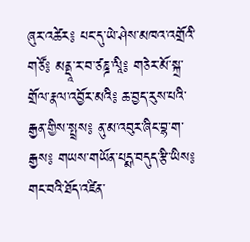ཞུར་འཚེར༔ པང་དུ་ཡེ་ཤེས་མཁའ་འགྲོའི་གཙོ༔ མནྡཱ་ར་བ་ཙཎྜ་ལཱི༔ གཅེར་མོ་སྐྲ་གྲོལ་རྣལ་འབྱོར་མའི༔ ཆ་བྱད་རུས་པའི་རྒྱན་གྱིས་སྤྲས༔ ནུ་མ་འབུར་ཞིང་བྷ་ག་རྒྱས༔ གཡས་གཡོན་པདྨ་བདུད་རྩི་ཡིས༔ གང་བའི་ཐོད་འཛིན་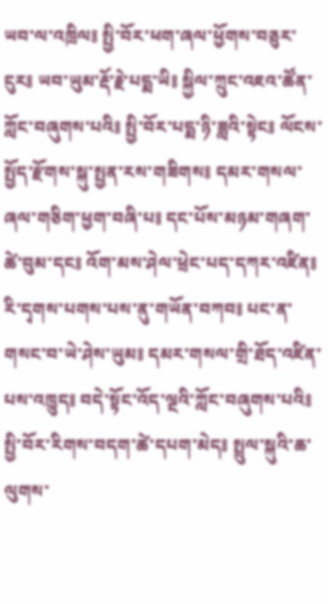ཡབ་ལ་འཁྲིལ༔ སྤྱི་བོར་ཕག་ཞལ་ཕྱོགས་བཅུར་ངུར༔ ཡབ་ཡུམ་རྡོ་རྗེ་པདྨ་ཡི༔ སྐྱིལ་ཀྲུང་འཇའ་ཚོན་ཀློང་བཞུགས་པའི༔ སྤྱི་བོར་པདྨ་ཉི་ཟླའི་སྟེང༔ ལོངས་སྤྱོད་རྫོགས་སྐུ་སྤྱན་རས་གཟིགས༔ དམར་གསལ་ཞལ་གཅིག་ཕྱག་བཞི་པ༔ དང་པོས་མཉམ་གཞག་ཚེ་བུམ་དང༔ འོག་མས་ཤེལ་ཕྲེང་པད་དཀར་འཛིན༔ རི་དྭགས་པགས་པས་ནུ་གཡོན་བཀབ༔ པང་ན་གསང་བ་ཡེ་ཤེས་ཡུམ༔ དམར་གསལ་གྲི་ཐོད་འཛིན་པས་འཁྱུད༔ བདེ་སྟོང་འོད་ལྔའི་ཀློང་བཞུགས་པའི༔ སྤྱི་བོར་རིགས་བདག་ཚེ་དཔག་མེད༔ སྤྲུལ་སྐུའི་ཆ་ལུགས་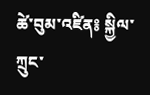ཚེ་བུམ་འཛིན༔ སྐྱིལ་ཀྲུང་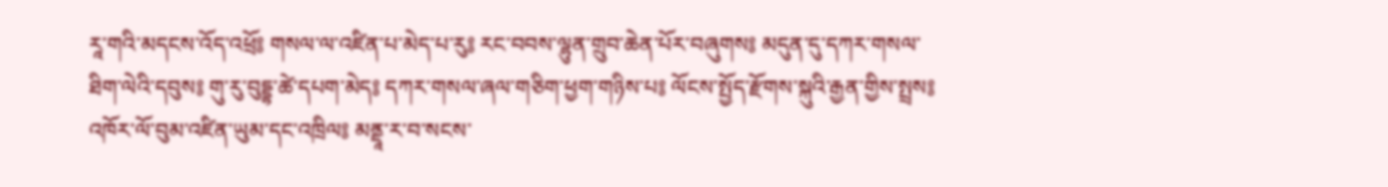རཱ་གའི་མདངས་འོད་འཕྲོ༔ གསལ་ལ་འཛིན་པ་མེད་པ་རུ༔ རང་བབས་ལྷུན་གྲུབ་ཆེན་པོར་བཞུགས༔ མདུན་དུ་དཀར་གསལ་ཐིག་ལེའི་དབུས༔ གུ་རུ་བུདྡྷ་ཚེ་དཔག་མེད༔ དཀར་གསལ་ཞལ་གཅིག་ཕྱག་གཉིས་པ༔ ལོངས་སྤྱོད་རྫོགས་སྐུའི་རྒྱན་གྱིས་སྤྲས༔ འཁོར་ལོ་བུམ་འཛིན་ཡུམ་དང་འཁྲིལ༔ མནྡཱ་ར་བ་སངས་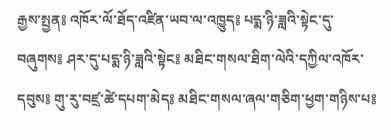རྒྱས་སྤྱན༔ འཁོར་ལོ་ཐོད་འཛིན་ཡབ་ལ་འཁྱུད༔ པདྨ་ཉི་ཟླའི་སྟེང་དུ་བཞུགས༔ ཤར་དུ་པདྨ་ཉི་ཟླའི་སྟེང༔ མཐིང་གསལ་ཐིག་ལེའི་དཀྱིལ་འཁོར་དབུས༔ གུ་རུ་བཛྲ་ཚེ་དཔག་མེད༔ མཐིང་གསལ་ཞལ་གཅིག་ཕྱག་གཉིས་པ༔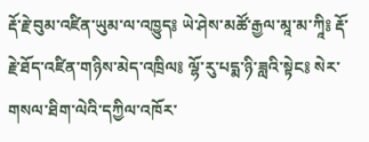རྡོ་རྗེ་བུམ་འཛིན་ཡུམ་ལ་འཁྱུད༔ ཡེ་ཤེས་མཚོ་རྒྱལ་མཱ་མ་ཀཱི༔ རྡོ་རྗེ་ཐོད་འཛིན་གཉིས་མེད་འཁྲིལ༔ ལྷོ་རུ་པདྨ་ཉི་ཟླའི་སྟེང༔ སེར་གསལ་ཐིག་ལེའི་དཀྱིལ་འཁོར་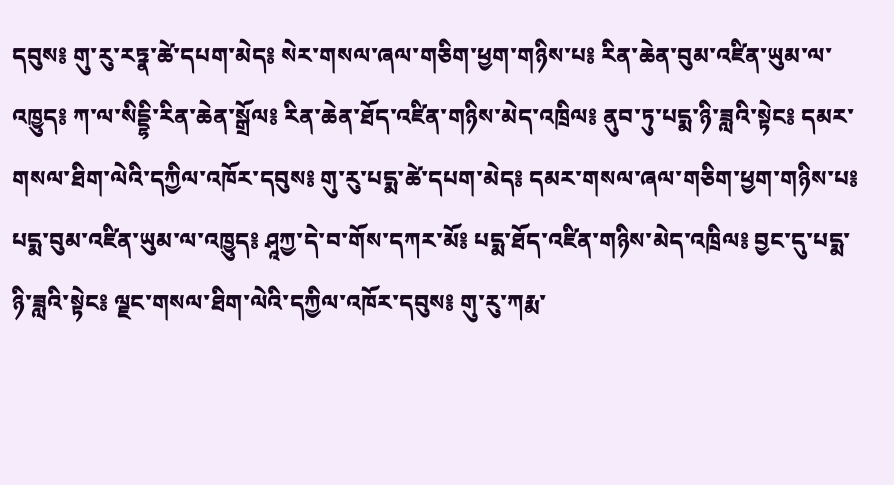དབུས༔ གུ་རུ་རཏྣ་ཚེ་དཔག་མེད༔ སེར་གསལ་ཞལ་གཅིག་ཕྱག་གཉིས་པ༔ རིན་ཆེན་བུམ་འཛིན་ཡུམ་ལ་འཁྱུད༔ ཀ་ལ་སིདྡྷི་རིན་ཆེན་སྒྲོལ༔ རིན་ཆེན་ཐོད་འཛིན་གཉིས་མེད་འཁྲིལ༔ ནུབ་ཏུ་པདྨ་ཉི་ཟླའི་སྟེང༔ དམར་གསལ་ཐིག་ལེའི་དཀྱིལ་འཁོར་དབུས༔ གུ་རུ་པདྨ་ཚེ་དཔག་མེད༔ དམར་གསལ་ཞལ་གཅིག་ཕྱག་གཉིས་པ༔ པདྨ་བུམ་འཛིན་ཡུམ་ལ་འཁྱུད༔ ཤཱཀྱ་དེ་བ་གོས་དཀར་མོ༔ པདྨ་ཐོད་འཛིན་གཉིས་མེད་འཁྲིལ༔ བྱང་དུ་པདྨ་ཉི་ཟླའི་སྟེང༔ ལྗང་གསལ་ཐིག་ལེའི་དཀྱིལ་འཁོར་དབུས༔ གུ་རུ་ཀརྨ་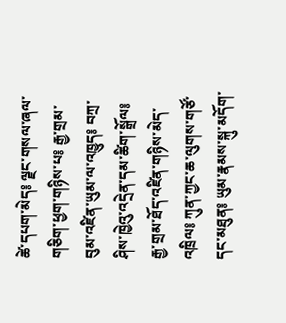ཚེ་དཔག་མེད༔ ལྗང་གསལ་ཞལ་གཅིག་ཕྱག་གཉིས་པ༔ རྒྱ་གྲམ་བུམ་འཛིན་ཡུམ་ལ་འཁྱུད༔ བཀྲ་ཤིས་ཁྱེའུ་འདྲེན་དམ་ཚིག་སྒྲོལ༔ རྒྱ་གྲམ་ཐོད་འཛིན་གཉིས་མེད་འཁྲིལ༔ ཀུན་ཀྱང་ཆ་ལུགས་གཙོ་དང་མཐུན༔ ཡུམ་རྣམས་སྐུ་མདོག་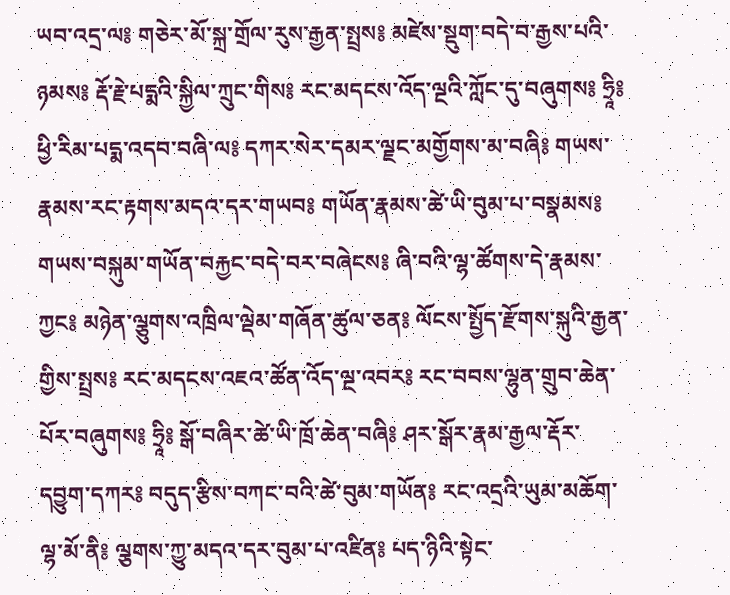ཡབ་འདྲ་ལ༔ གཅེར་མོ་སྐྲ་གྲོལ་རུས་རྒྱན་སྤྲས༔ མཛེས་སྡུག་བདེ་བ་རྒྱས་པའི་ཉམས༔ རྡོ་རྗེ་པདྨའི་སྐྱིལ་ཀྲུང་གིས༔ རང་མདངས་འོད་ལྔའི་ཀློང་དུ་བཞུགས༔ ཧྲཱི༔ ཕྱི་རིམ་པདྨ་འདབ་བཞི་ལ༔ དཀར་སེར་དམར་ལྗང་མགྱོགས་མ་བཞི༔ གཡས་རྣམས་རང་རྟགས་མདའ་དར་གཡབ༔ གཡོན་རྣམས་ཚེ་ཡི་བུམ་པ་བསྣམས༔ གཡས་བསྐུམ་གཡོན་བརྐྱང་བདེ་བར་བཞེངས༔ ཞི་བའི་ལྷ་ཚོགས་དེ་རྣམས་ཀྱང༔ མཉེན་ལྕུགས་འཁྲིལ་ལྡེམ་གཞོན་ཚུལ་ཅན༔ ལོངས་སྤྱོད་རྫོགས་སྐུའི་རྒྱན་གྱིས་སྤྲས༔ རང་མདངས་འཇའ་ཚོན་འོད་ལྔ་འབར༔ རང་བབས་ལྷུན་གྲུབ་ཆེན་པོར་བཞུགས༔ ཧྲཱི༔ སྒོ་བཞིར་ཚེ་ཡི་ཁྲོ་ཆེན་བཞི༔ ཤར་སྒོར་རྣམ་རྒྱལ་རྡོར་དབྱུག་དཀར༔ བདུད་རྩིས་བཀང་བའི་ཚེ་བུམ་གཡོན༔ རང་འདྲའི་ཡུམ་མཆོག་ལྷ་མོ་ནི༔ ལྕགས་ཀྱུ་མདའ་དར་བུམ་པ་འཛིན༔ པད་ཉིའི་སྟེང་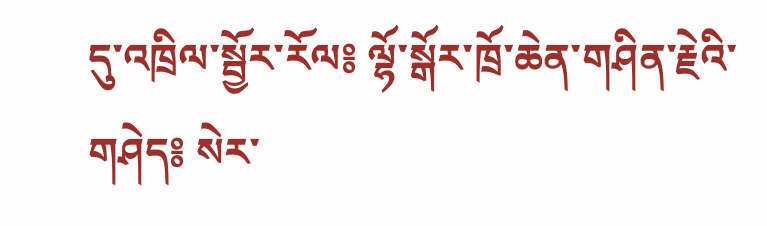དུ་འཁྲིལ་སྦྱོར་རོལ༔ ལྷོ་སྒོར་ཁྲོ་ཆེན་གཤིན་རྗེའི་གཤེད༔ སེར་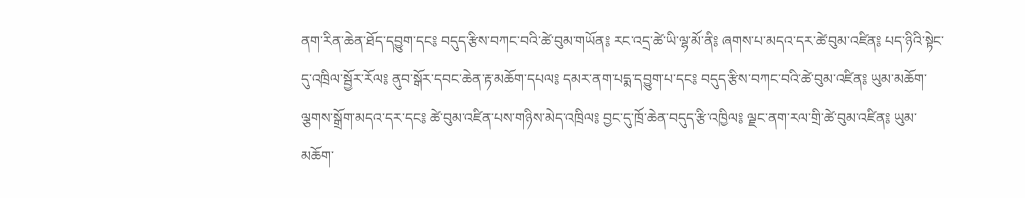ནག་རིན་ཆེན་ཐོད་དབྱུག་དང༔ བདུད་རྩིས་བཀང་བའི་ཚེ་བུམ་གཡོན༔ རང་འདྲ་ཚེ་ཡི་ལྷ་མོ་ནི༔ ཞགས་པ་མདའ་དར་ཚེ་བུམ་འཛིན༔ པད་ཉིའི་སྟེང་དུ་འཁྲིལ་སྦྱོར་རོལ༔ ནུབ་སྒོར་དབང་ཆེན་རྟ་མཆོག་དཔལ༔ དམར་ནག་པདྨ་དབྱུག་པ་དང༔ བདུད་རྩིས་བཀང་བའི་ཚེ་བུམ་འཛིན༔ ཡུམ་མཆོག་ལྕགས་སྒྲོག་མདའ་དར་དང༔ ཚེ་བུམ་འཛིན་པས་གཉིས་མེད་འཁྲིལ༔ བྱང་དུ་ཁྲོ་ཆེན་བདུད་རྩི་འཁྱིལ༔ ལྗང་ནག་རལ་གྲི་ཚེ་བུམ་འཛིན༔ ཡུམ་མཆོག་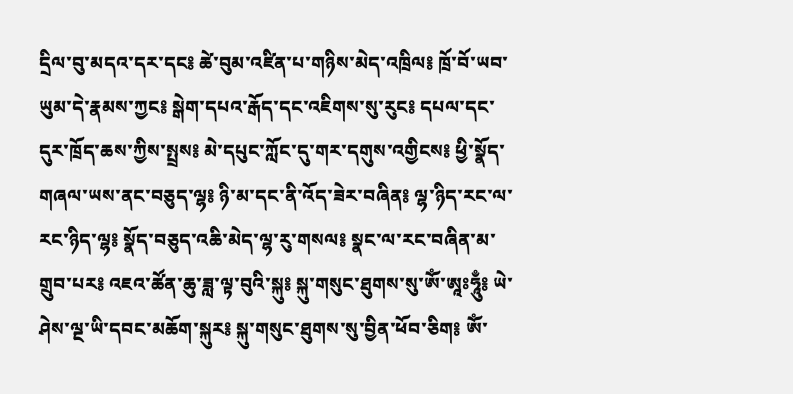དྲིལ་བུ་མདའ་དར་དང༔ ཚེ་བུམ་འཛིན་པ་གཉིས་མེད་འཁྲིལ༔ ཁྲོ་བོ་ཡབ་ཡུམ་དེ་རྣམས་ཀྱང༔ སྒེག་དཔའ་རྒོད་དང་འཇིགས་སུ་རུང༔ དཔལ་དང་དུར་ཁྲོད་ཆས་ཀྱིས་སྤྲས༔ མེ་དཔུང་ཀློང་དུ་གར་དགུས་འགྱིངས༔ ཕྱི་སྣོད་གཞལ་ཡས་ནང་བཅུད་ལྷ༔ ཉི་མ་དང་ནི་འོད་ཟེར་བཞིན༔ ལྷ་ཉིད་རང་ལ་རང་ཉིད་ལྷ༔ སྣོད་བཅུད་འཆི་མེད་ལྷ་རུ་གསལ༔ སྣང་ལ་རང་བཞིན་མ་གྲུབ་པར༔ འཇའ་ཚོན་ཆུ་ཟླ་ལྟ་བུའི་སྐུ༔ སྐུ་གསུང་ཐུགས་སུ་ཨོཾ་ཨཱཿཧཱུྃ༔ ཡེ་ཤེས་ལྔ་ཡི་དབང་མཆོག་སྐུར༔ སྐུ་གསུང་ཐུགས་སུ་བྱིན་ཕོབ་ཅིག༔ ཨོཾ་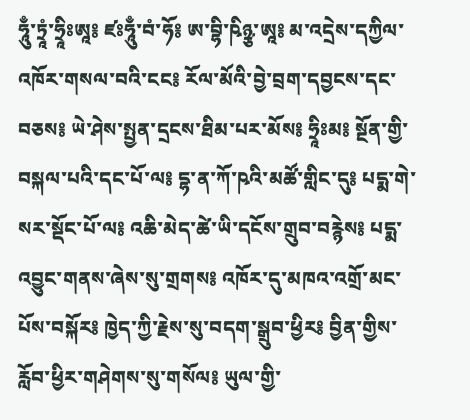ཧཱུྃ་ཏྲཱཾ་ཧྲཱིཿཨཱ༔ ཛཿཧཱུྃ་བཾ་ཧོ༔ ཨ་བྷི་ཥིཉྩ་ཨཱ༔ མ་འདྲེས་དཀྱིལ་འཁོར་གསལ་བའི་ངང༔ རོལ་མོའི་བྱེ་བྲག་དབྱངས་དང་བཅས༔ ཡེ་ཤེས་སྤྱན་དྲངས་ཐིམ་པར་མོས༔ ཧྲཱིཿམ༔ སྔོན་གྱི་བསྐལ་པའི་དང་པོ་ལ༔ དྷ་ན་ཀོ་ཥའི་མཚོ་གླིང་དུ༔ པདྨ་གེ་སར་སྡོང་པོ་ལ༔ འཆི་མེད་ཚེ་ཡི་དངོས་གྲུབ་བརྙེས༔ པདྨ་འབྱུང་གནས་ཞེས་སུ་གྲགས༔ འཁོར་དུ་མཁའ་འགྲོ་མང་པོས་བསྐོར༔ ཁྱེད་ཀྱི་རྗེས་སུ་བདག་སྒྲུབ་ཕྱིར༔ བྱིན་གྱིས་རློབ་ཕྱིར་གཤེགས་སུ་གསོལ༔ ཡུལ་གྱི་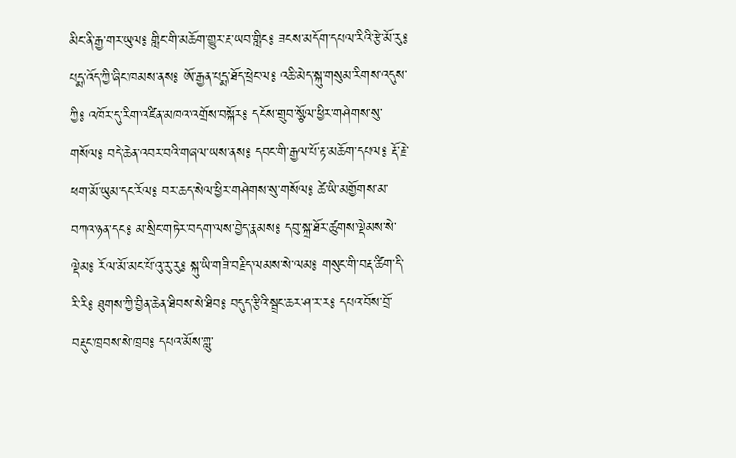མིང་ནི་རྒྱ་གར་ཡུལ༔ གླིང་གི་མཆོག་གྱུར་རྔ་ཡབ་གླིང༔ ཟངས་མདོག་དཔལ་རིའི་རྩེ་མོ་རུ༔ པདྨ་འོད་ཀྱི་ཞིང་ཁམས་ནས༔ ཨོ་རྒྱན་པདྨ་ཐོད་ཕྲེང་ལ༔ འཆི་མེད་སྐུ་གསུམ་རིགས་འདུས་ཀྱི༔ འཁོར་དུ་རིག་འཛིན་མཁའ་འགྲོས་བསྐོར༔ དངོས་གྲུབ་སྩོལ་ཕྱིར་གཤེགས་སུ་གསོལ༔ བདེ་ཆེན་འབར་བའི་གཞལ་ཡས་ནས༔ དབང་གི་རྒྱལ་པོ་རྟ་མཆོག་དཔལ༔ རྡོ་རྗེ་ཕག་མོ་ཡུམ་དང་རོལ༔ བར་ཆད་སེལ་ཕྱིར་གཤེགས་སུ་གསོལ༔ ཚེ་ཡི་མགྱོགས་མ་བཀའ་ཉན་དང༔ མ་སྲིང་གཏེར་བདག་ལས་བྱེད་རྣམས༔ དབུ་སྐྲ་ཐོར་ཚུགས་ལྡེམས་སེ་ལྡེམ༔ རོལ་མོ་མང་པོ་འུ་རུ་རུ༔ སྐུ་ཡི་གཟི་བརྗིད་ལམས་སེ་ལམ༔ གསུང་གི་བརྡ་ཚིག་དི་རི་རི༔ ཐུགས་ཀྱི་བྱིན་ཆེན་ཐིབས་སེ་ཐིབ༔ བདུད་རྩིའི་སྦྲང་ཆར་ཤ་ར་ར༔ དཔའ་བོས་བྲོ་བརྡུང་ཁྲབས་སེ་ཁྲབ༔ དཔའ་མོས་གླུ་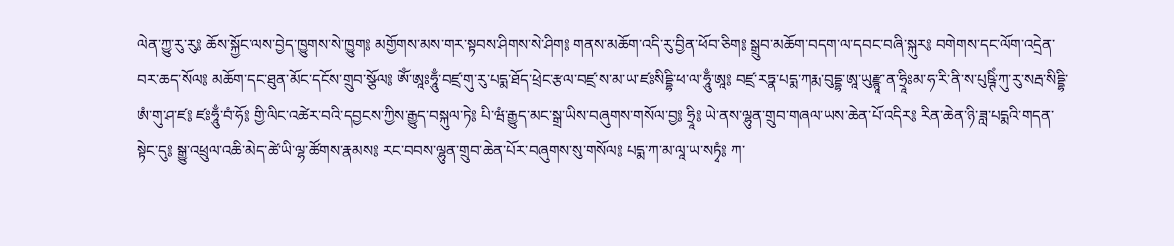ལེན་ཀྱུ་རུ་རུ༔ ཆོས་སྐྱོང་ལས་བྱེད་ཁྱུགས་སེ་ཁྱུག༔ མགྱོགས་མས་གར་སྟབས་ཤིགས་སེ་ཤིག༔ གནས་མཆོག་འདི་རུ་བྱིན་ཕོབ་ཅིག༔ སྒྲུབ་མཆོག་བདག་ལ་དབང་བཞི་སྐུར༔ བགེགས་དང་ལོག་འདྲེན་བར་ཆད་སོལ༔ མཆོག་དང་ཐུན་མོང་དངོས་གྲུབ་སྩོལ༔ ཨོཾ་ཨཱཿཧཱུྃ་བཛྲ་གུ་རུ་པདྨ་ཐོད་ཕྲེང་རྩལ་བཛྲ་ས་མ་ཡ་ཛཿསིདྡྷི་ཕ་ལ་ཧཱུྃ་ཨཱ༔ བཛྲ་རཏྣ་པདྨ་ཀརྨ་བུདྡྷ་ཨཱ་ཡུརྫྙཱ་ན་ཧྲཱིཿམ་ཧ་རི་ནི་ས་པུཥྚིཾ་ཀུ་རུ་སརྦ་སིདྡྷི་ཨཾ་གུ་ཤ་ཛ༔ ཛཿཧཱུྃ་བཾ་ཧོ༔ གྱི་ལིང་འཚེར་བའི་དབྱངས་ཀྱིས་རྒྱུད་བསྐུལ་ཏེ༔ པི་ཝཾ་རྒྱུད་མང་སྒྲ་ཡིས་བཞུགས་གསོལ་བྱ༔ ཧྲཱི༔ ཡེ་ནས་ལྷུན་གྲུབ་གཞལ་ཡས་ཆེན་པོ་འདིར༔ རིན་ཆེན་ཉི་ཟླ་པདྨའི་གདན་སྟེང་དུ༔ སྒྱུ་འཕྲུལ་འཆི་མེད་ཚེ་ཡི་ལྷ་ཚོགས་རྣམས༔ རང་བབས་ལྷུན་གྲུབ་ཆེན་པོར་བཞུགས་སུ་གསོལ༔ པདྨ་ཀ་མ་ལཱ་ཡ་སཏྭཾ༔ ཀ་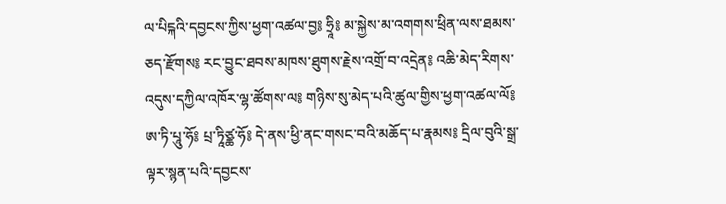ལ་པིངྐའི་དབྱངས་ཀྱིས་ཕྱག་འཚལ་བྱ༔ ཧྲཱི༔ མ་སྐྱེས་མ་འགགས་ཕྲིན་ལས་ཐམས་ཅད་རྫོགས༔ རང་བྱུང་ཐབས་མཁས་ཐུགས་རྗེས་འགྲོ་བ་འདྲེན༔ འཆི་མེད་རིགས་འདུས་དཀྱིལ་འཁོར་ལྷ་ཚོགས་ལ༔ གཉིས་སུ་མེད་པའི་ཚུལ་གྱིས་ཕྱག་འཚལ་ལོ༔ ཨ་ཏི་པཱུ་ཧོ༔ པྲ་ཏཱིཙྪ་ཧོ༔ དེ་ནས་ཕྱི་ནང་གསང་བའི་མཆོད་པ་རྣམས༔ དྲིལ་བུའི་སྒྲ་ལྟར་སྙན་པའི་དབྱངས་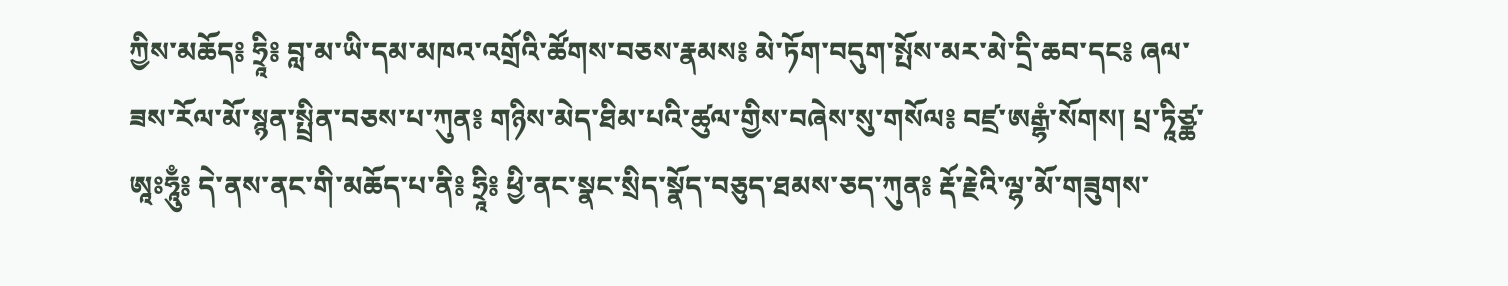ཀྱིས་མཆོད༔ ཧྲཱི༔ བླ་མ་ཡི་དམ་མཁའ་འགྲོའི་ཚོགས་བཅས་རྣམས༔ མེ་ཏོག་བདུག་སྤོས་མར་མེ་དྲི་ཆབ་དང༔ ཞལ་ཟས་རོལ་མོ་སྙན་སྤྲིན་བཅས་པ་ཀུན༔ གཉིས་མེད་ཐིམ་པའི་ཚུལ་གྱིས་བཞེས་སུ་གསོལ༔ བཛྲ་ཨརྒྷཾ་སོགས། པྲ་ཏཱིཙྪ་ཨཱཿཧཱུྃ༔ དེ་ནས་ནང་གི་མཆོད་པ་ནི༔ ཧྲཱི༔ ཕྱི་ནང་སྣང་སྲིད་སྣོད་བཅུད་ཐམས་ཅད་ཀུན༔ རྡོ་རྗེའི་ལྷ་མོ་གཟུགས་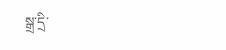སྒྲ་དྲི་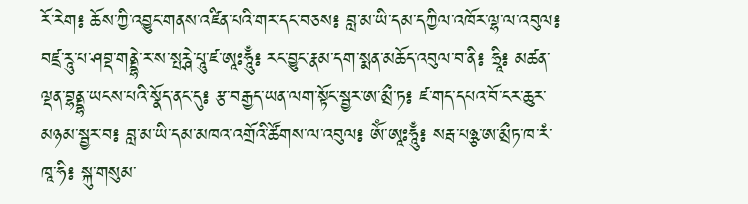རོ་རེག༔ ཆོས་ཀྱི་འབྱུང་གནས་འཛིན་པའི་གར་དང་བཅས༔ བླ་མ་ཡི་དམ་དཀྱིལ་འཁོར་ལྷ་ལ་འབུལ༔ བཛྲ་རཱུ་པ་ཤབྡ་གནྡྷེ་ར་ས་སྤརྴེ་པཱུ་ཛ་ཨཱཿཧཱུྃ༔ རང་བྱུང་རྣམ་དག་སྨན་མཆོད་འབུལ་བ་ནི༔ ཧྲཱི༔ མཚན་ལྡན་བྷནྡྷ་ཡངས་པའི་སྣོད་ནང་དུ༔ རྩ་བརྒྱད་ཡན་ལག་སྟོང་སྦྱར་ཨ་མྲྀ་ཏ༔ ཛ་གད་དཔའ་བོ་ངར་ཆུར་མཉམ་སྦྱར་བ༔ བླ་མ་ཡི་དམ་མཁའ་འགྲོའི་ཚོགས་ལ་འབུལ༔ ཨོཾ་ཨཱཿཧཱུྃ༔ སརྦ་པཉྩ་ཨ་མྲྀཏ་ཁ་རཾ་ཁཱ་ཧི༔ སྐུ་གསུམ་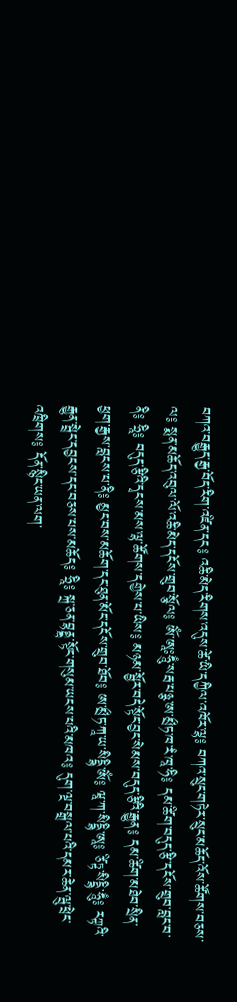བཀའ་བརྒྱུད་རྒྱ་བོད་རིག་འཛིན་དང༔ འཆི་མེད་རིགས་འདུས་ཚེ་ཡི་དཀྱིལ་འཁོར་ལྷ༔ བཀའ་སྲུང་གཏེར་སྲུང་མཆོད་འོས་ཚོགས་བཅས་ལ༔ སྨན་མཆོད་འབུལ་ལོ་འཆི་མེད་དངོས་གྲུབ་སྩོལ༔ ཨོཾ་ཨཱཿཧཱུྃ་སརྦ་པཉྩ་ཨ་མྲྀཏ་ཁ་རཾ་ཁཱ་ཧི༔ དམ་ཚིག་བདུད་རྩི་དངོས་གྲུབ་བླང་བ་ནི༔ ཧྲཱི༔ བདུད་རྩིའི་དྭངས་མས་ལྷ་ཚོགས་དགྱེས་པ་ཡིས༔ མཉམ་སྦྱོར་བདེ་སྟོང་བྱང་སེམས་བདུད་རྩིའི་རྒྱུན༔ དམ་ཚིག་མཐེབ་སྲིན་ཕྱག་རྒྱས་བླངས་པ་ནི༔ མྱང་བས་མཆོག་དང་ཐུན་མོང་དངོས་གྲུབ་ཐོབ༔ ཨ་མྲྀཏ་ཀཱ་ཡ་སིདྡྷི་ཨོཾ༔ ཝཱ་ཀ་སིདྡྷི་ཨཱ༔ ཙིཏྟ་སིདྡྷི་ཧཱུྃ༔ རཀྟའི་རྒྱུན་སྦྲེང་དབྱངས་དང་བཅས་པས་མཆོད༔ ཧྲཱི༔ སྐྲ་ཅན་བྷནྡྷ་སྟོང་གསུམ་ཡངས་པའི་མཁའ༔ དུག་ལྔ་བསྒྲལ་པའི་དམར་ཆེན་ལྦུ་ཕྲེང་འཁྲིགས༔ དོན་སྙིང་ཡན་ལག་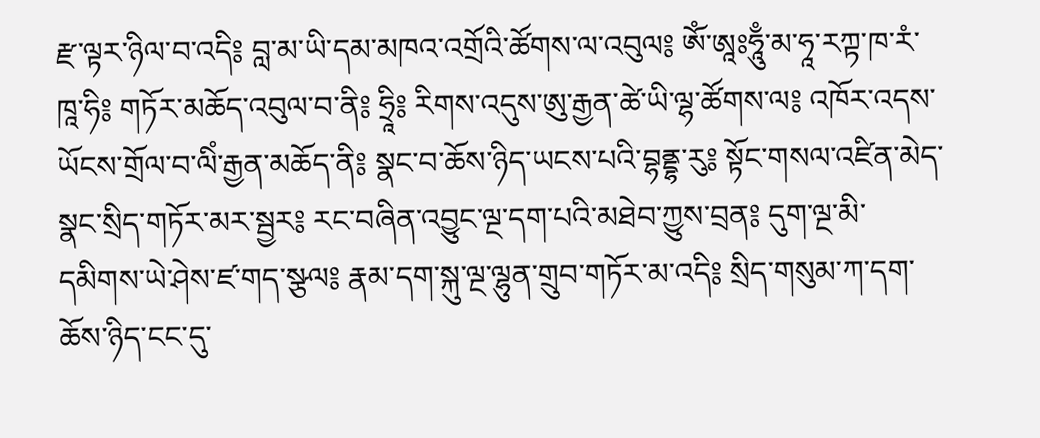རྫ་ལྟར་ཉིལ་བ་འདི༔ བླ་མ་ཡི་དམ་མཁའ་འགྲོའི་ཚོགས་ལ་འབུལ༔ ཨོཾ་ཨཱཿཧཱུྃ་མ་ཧཱ་རཀྟ་ཁ་རཾ་ཁཱ་ཧི༔ གཏོར་མཆོད་འབུལ་བ་ནི༔ ཧྲཱི༔ རིགས་འདུས་ཨུ་རྒྱན་ཚེ་ཡི་ལྷ་ཚོགས་ལ༔ འཁོར་འདས་ཡོངས་གྲོལ་བ་ལིཾ་རྒྱན་མཆོད་ནི༔ སྣང་བ་ཆོས་ཉིད་ཡངས་པའི་བྷནྡྷ་རུ༔ སྟོང་གསལ་འཛིན་མེད་སྣང་སྲིད་གཏོར་མར་སྦྱར༔ རང་བཞིན་འབྱུང་ལྔ་དག་པའི་མཐེབ་ཀྱུས་བྲན༔ དུག་ལྔ་མི་དམིགས་ཡེ་ཤེས་ཛ་གད་སྩལ༔ རྣམ་དག་སྐུ་ལྔ་ལྷུན་གྲུབ་གཏོར་མ་འདི༔ སྲིད་གསུམ་ཀ་དག་ཆོས་ཉིད་ངང་དུ་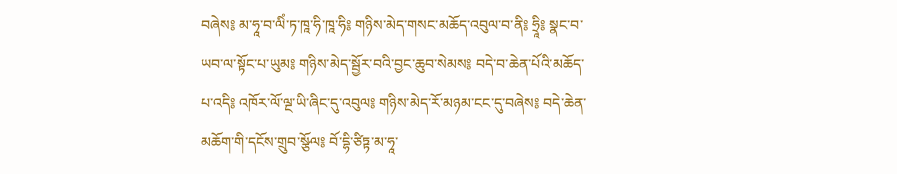བཞེས༔ མ་ཧཱ་བ་ལིཾ་ཏ་ཁཱ་ཧི་ཁཱ་ཧི༔ གཉིས་མེད་གསང་མཆོད་འབུལ་བ་ནི༔ ཧྲཱི༔ སྣང་བ་ཡབ་ལ་སྟོང་པ་ཡུམ༔ གཉིས་མེད་སྦྱོར་བའི་བྱང་ཆུབ་སེམས༔ བདེ་བ་ཆེན་པོའི་མཆོད་པ་འདི༔ འཁོར་ལོ་ལྔ་ཡི་ཞིང་དུ་འབུལ༔ གཉིས་མེད་རོ་མཉམ་ངང་དུ་བཞེས༔ བདེ་ཆེན་མཆོག་གི་དངོས་གྲུབ་སྩོལ༔ བོ་དྷི་ཙིཏྟ་མ་ཧཱ་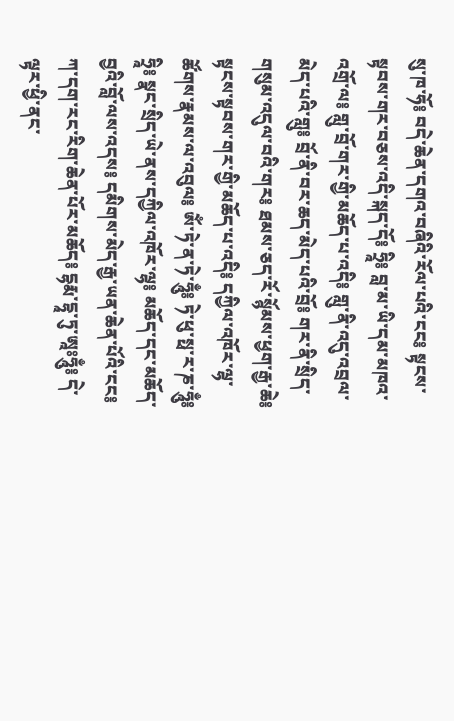སུ་ཁ་ཧོ༔ བདེ་ཆེན་དགའ་བཞིའི་རོལ་པའི་ངང༔ སྟངས་སྟབས་གར་བཅས་འདི་སྐད་དོ༔ ཧྲཱི༔ བླ་མ་ཡི་དམ་མཁའ་འགྲོ་ལ༔ གླུ་བྲོ་གར་གྱི་མཆོད་པ་འདི༔ གླུ་ནི་འདུ་འབྲལ་མེད་པའི་གླུ༔ བྲོ་ནི་བར་ཆད་མེད་པའི་བྲོ༔ གར་ནི་སྲིད་གསུམ་འདུལ་བའི་གར༔ ཐམས་ཅད་རོ་སྙོམས་ཕྱག་རྒྱ་ཆེ༔ སྟངས་སྟབས་གར་གྱི་མཆོད་པ་འདི༔ དཀྱིལ་འཁོར་ལྷ་ཚོགས་རྣམས་ལ་འབུལ༔ ཨོཾ་ཏེ་ན་ཏེ་ཧཱུྃ༔ ཏེ་ཕུ་སྥ་ར་ཎ་ཧཱུྃ༔ ཧྲཱི༔ སྣང་སྲིད་ཡེ་ནས་དཀྱིལ་འཁོར་ལྷ༔ མཆོད་དང་མཆོད་བྱའི་བློ་ལས་འདས༔ དམིགས་མེད་རྒྱ་ཡན་ཆེན་པོའི་ངང༔ ཀ་དག་རང་རིག་ཆེན་པོར་མཆོད༔ དྷརྨ་དྷཱ་ཏུ་ཨཱཿཧཱུྃ༔ དེ་ལྟར་ཕྱི་ནང་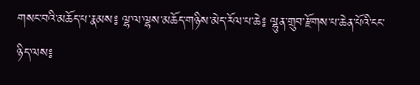གསང་བའི་མཆོད་པ་རྣམས༔ ལྷ་ལ་ལྷས་མཆོད་གཉིས་མེད་རོལ་པ་ཆེ༔ ལྷུན་གྲུབ་རྫོགས་པ་ཆེན་པོའི་ངང་ཉིད་ལས༔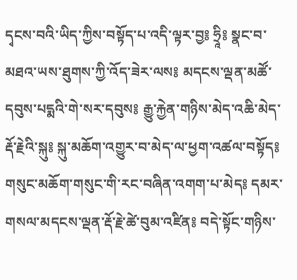དྭངས་བའི་ཡིད་ཀྱིས་བསྟོད་པ་འདི་ལྟར་བྱ༔ ཧྲཱི༔ སྣང་བ་མཐའ་ཡས་ཐུགས་ཀྱི་འོད་ཟེར་ལས༔ མདངས་ལྡན་མཚོ་དབུས་པདྨའི་གེ་སར་དབུས༔ རྒྱུ་རྐྱེན་གཉིས་མེད་འཆི་མེད་རྡོ་རྗེའི་སྐུ༔ སྐུ་མཆོག་འགྱུར་བ་མེད་ལ་ཕྱག་འཚལ་བསྟོད༔ གསུང་མཆོག་གསུང་གི་རང་བཞིན་འགག་པ་མེད༔ དམར་གསལ་མདངས་ལྡན་རྡོ་རྗེ་ཚེ་བུམ་འཛིན༔ བདེ་སྟོང་གཉིས་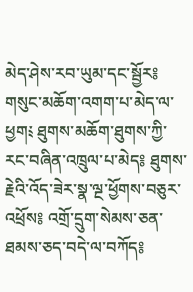མེད་ཤེས་རབ་ཡུམ་དང་སྦྱོར༔ གསུང་མཆོག་འགག་པ་མེད་ལ་ཕྱག༴ ཐུགས་མཆོག་ཐུགས་ཀྱི་རང་བཞིན་འཁྲུལ་པ་མེད༔ ཐུགས་རྗེའི་འོད་ཟེར་སྣ་ལྔ་ཕྱོགས་བཅུར་འཕྲོས༔ འགྲོ་དྲུག་སེམས་ཅན་ཐམས་ཅད་བདེ་ལ་བཀོད༔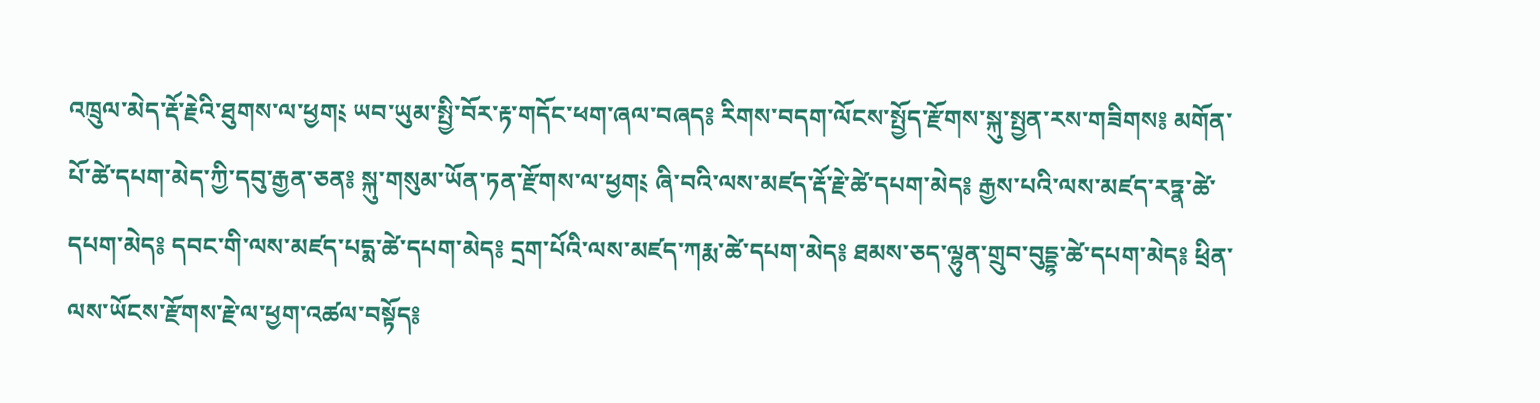འཁྲུལ་མེད་རྡོ་རྗེའི་ཐུགས་ལ་ཕྱག༴ ཡབ་ཡུམ་སྤྱི་བོར་རྟ་གདོང་ཕག་ཞལ་བཞད༔ རིགས་བདག་ལོངས་སྤྱོད་རྫོགས་སྐུ་སྤྱན་རས་གཟིགས༔ མགོན་པོ་ཚེ་དཔག་མེད་ཀྱི་དབུ་རྒྱན་ཅན༔ སྐུ་གསུམ་ཡོན་ཏན་རྫོགས་ལ་ཕྱག༴ ཞི་བའི་ལས་མཛད་རྡོ་རྗེ་ཚེ་དཔག་མེད༔ རྒྱས་པའི་ལས་མཛད་རཏྣ་ཚེ་དཔག་མེད༔ དབང་གི་ལས་མཛད་པདྨ་ཚེ་དཔག་མེད༔ དྲག་པོའི་ལས་མཛད་ཀརྨ་ཚེ་དཔག་མེད༔ ཐམས་ཅད་ལྷུན་གྲུབ་བུདྡྷ་ཚེ་དཔག་མེད༔ ཕྲིན་ལས་ཡོངས་རྫོགས་རྗེ་ལ་ཕྱག་འཚལ་བསྟོད༔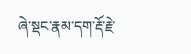ཞེ་སྡང་རྣམ་དག་རྡོ་རྗེ་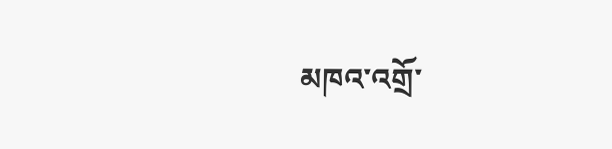མཁའ་འགྲོ་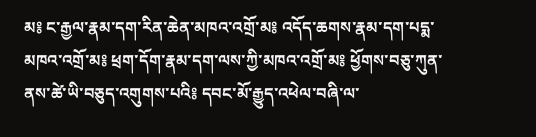མ༔ ང་རྒྱལ་རྣམ་དག་རིན་ཆེན་མཁའ་འགྲོ་མ༔ འདོད་ཆགས་རྣམ་དག་པདྨ་མཁའ་འགྲོ་མ༔ ཕྲག་དོག་རྣམ་དག་ལས་ཀྱི་མཁའ་འགྲོ་མ༔ ཕྱོགས་བཅུ་ཀུན་ནས་ཚེ་ཡི་བཅུད་འགུགས་པའི༔ དབང་མོ་རྒྱུད་འཕེལ་བཞི་ལ་